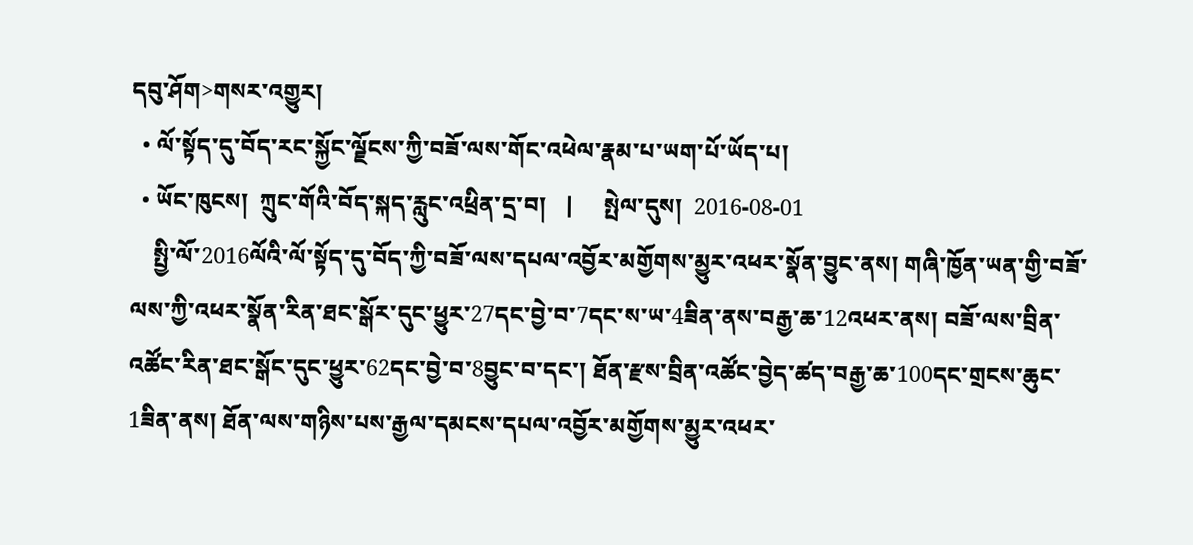དབུ་ཤོག>གསར་འགྱུར།
  • ལོ་སྟོད་དུ་བོད་རང་སྐྱོང་ལྗོངས་ཀྱི་བཟོ་ལས་གོང་འཕེལ་རྣམ་པ་ཡག་པོ་ཡོད་པ།
  • ཡོང་ཁུངས།  ཀྲུང་གོའི་བོད་སྐད་རླུང་འཕྲིན་དྲ་བ།   |     སྤེལ་དུས།  2016-08-01
    སྤྱི་ལོ་2016ལོའི་ལོ་སྟོད་དུ་བོད་ཀྱི་བཟོ་ལས་དཔལ་འབྱོར་མགྱོགས་མྱུར་འཕར་སྣོན་བྱུང་ནས། གཞི་ཁྱོན་ཡན་གྱི་བཟོ་ལས་ཀྱི་འཕར་སྣོན་རིན་ཐང་སྒོར་དུང་ཕྱུར་27དང་བྱེ་བ་7དང་ས་ཡ་4ཟིན་ནས་བརྒྱ་ཆ་12འཕར་ནས། བཟོ་ལས་བྲིན་འཚོང་རིན་ཐང་སྒོང་དུང་ཕྱུར་62དང་བྱེ་བ་8བྱུང་བ་དང་། ཐོན་རྫས་བྲིན་འཚོང་བྱེད་ཚད་བརྒྱ་ཆ་100དང་གྲངས་ཆུང་1ཟིན་ནས། ཐོན་ལས་གཉིས་པས་རྒྱལ་དམངས་དཔལ་འབྱོར་མགྱོགས་མྱུར་འཕར་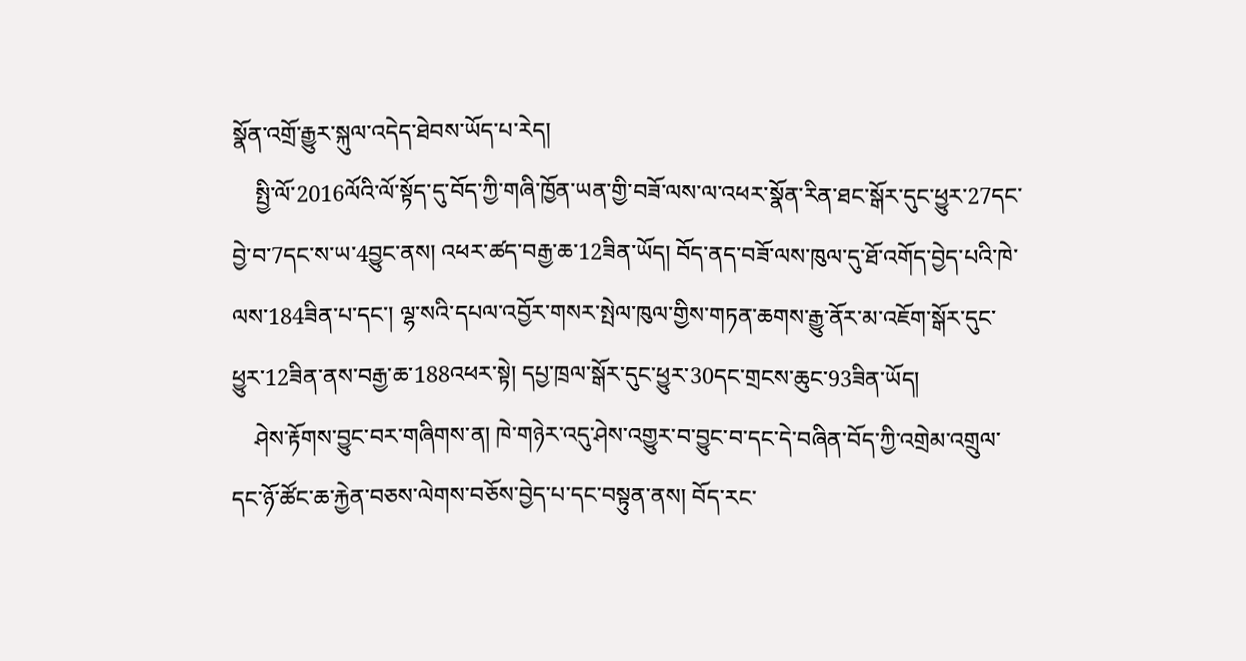སྣོན་འགྲོ་རྒྱུར་སྐུལ་འདེད་ཐེབས་ཡོད་པ་རེད།
    སྤྱི་ལོ་2016ལོའི་ལོ་སྟོད་དུ་བོད་ཀྱི་གཞི་ཁྱོན་ཡན་གྱི་བཟོ་ལས་ལ་འཕར་སྣོན་རིན་ཐང་སྒོར་དུང་ཕྱུར་27དང་བྱེ་བ་7དང་ས་ཡ་4བྱུང་ནས། འཕར་ཚད་བརྒྱ་ཆ་12ཟིན་ཡོད། བོད་ནད་བཟོ་ལས་ཁུལ་དུ་ཐོ་འགོད་བྱེད་པའི་ཁེ་ལས་184ཟིན་པ་དང་། ལྷ་སའི་དཔལ་འབྱོར་གསར་སྤེལ་ཁུལ་གྱིས་གཏན་ཆགས་རྒྱུ་ནོར་མ་འཇོག་སྒོར་དུང་ཕྱུར་12ཟིན་ནས་བརྒྱ་ཆ་188འཕར་སྟེ། དཔྱ་ཁྲལ་སྒོར་དུང་ཕྱུར་30དང་གྲངས་ཆུང་93ཟིན་ཡོད།
    ཤེས་རྟོགས་བྱུང་བར་གཞིགས་ན། ཁེ་གཉེར་འདུ་ཤེས་འགྱུར་བ་བྱུང་བ་དང་དེ་བཞིན་བོད་ཀྱི་འགྲེམ་འགྲུལ་དང་ཉོ་ཚོང་ཆ་རྐྱེན་བཅས་ལེགས་བཅོས་བྱེད་པ་དང་བསྟུན་ནས། བོད་རང་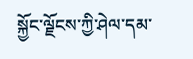སྐྱོང་ལྗོངས་ཀྱི་ཤེལ་དམ་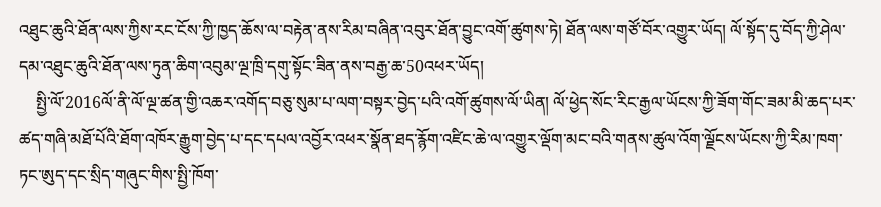འཐུང་ཆུའི་ཐོན་ལས་ཀྱིས་རང་ངོས་ཀྱི་ཁྱད་ཆོས་ལ་བརྟེན་ནས་རིམ་བཞིན་འབུར་ཐོན་བྱུང་འགོ་ཚུགས་ཏེ། ཐོན་ལས་གཙོ་བོར་འགྱུར་ཡོད། ལོ་སྟོད་དུ་བོད་ཀྱི་ཤེལ་དམ་འཐུང་ཆུའི་ཐོན་ལས་ཏུན་ཆིག་འབུམ་ལྔ་ཁྲི་དགུ་སྟོང་ཟིན་ནས་བརྒྱ་ཆ་50འཕར་ཡོད།
    སྤྱི་ལོ་2016ལོ་ནི་ལོ་ལྔ་ཚན་གྱི་འཆར་འགོད་བཅུ་སུམ་པ་ལག་བསྟར་བྱེད་པའི་འགོ་ཚུགས་ལོ་ཡིན། ལོ་ཕྱེད་སོང་རིང་རྒྱལ་ཡོངས་ཀྱི་ཟོག་གོང་ཟམ་མི་ཆད་པར་ཚད་གཞི་མཐོ་པོའི་ཐོག་འཁོར་རྒྱུག་བྱེད་པ་དང་དཔལ་འབྱོར་འཕར་སྣོན་ཐད་རྙོག་འཛིང་ཆེ་ལ་འགྱུར་ལྡོག་མང་བའི་གནས་ཚུལ་འོག་ལྗོངས་ཡོངས་ཀྱི་རིམ་ཁག་ཏང་ཨུད་དང་སྲིད་གཞུང་གིས་སྤྱི་ཁོག་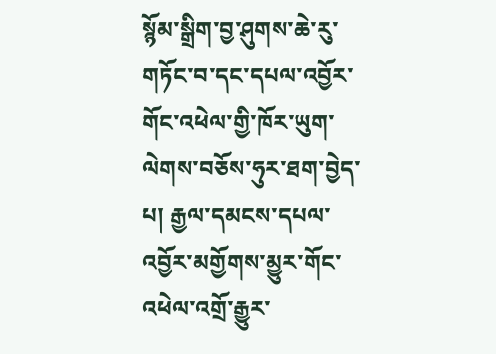སྙོམ་སྒྲིག་བྱ་ཤུགས་ཆེ་རུ་གཏོང་བ་དང་དཔལ་འབྱོར་གོང་འཕེལ་གྱི་ཁོར་ཡུག་ལེགས་བཅོས་ཧུར་ཐག་བྱེད་པ། རྒྱལ་དམངས་དཔལ་འབྱོར་མགྱོགས་མྱུར་གོང་འཕེལ་འགྲོ་རྒྱུར་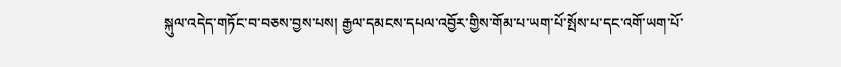སྐུལ་འདེད་གཏོང་བ་བཅས་བྱས་པས། རྒྱལ་དམངས་དཔལ་འབྱོར་གྱིས་གོམ་པ་ཡག་པོ་སྤོས་པ་དང་འགོ་ཡག་པོ་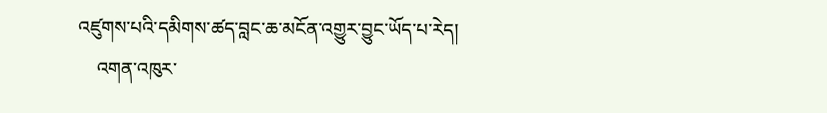འཛུགས་པའི་དམིགས་ཚད་བླང་ཆ་མངོན་འགྱུར་བྱུང་ཡོད་པ་རེད།
    འགན་འཁུར་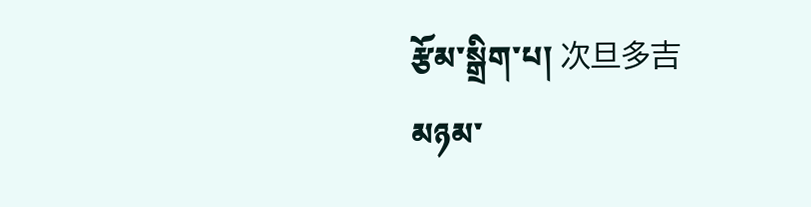རྩོམ་སྒྲིག་པ། 次旦多吉
མཉམ་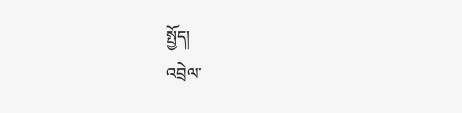སྤྱོད།
འབྲེལ་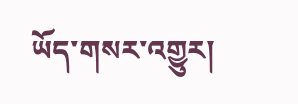ཡོད་གསར་འགྱུར།